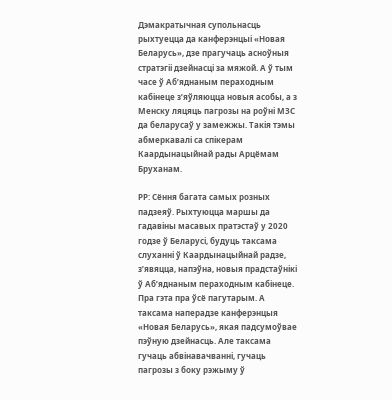Дэмакратычная супольнасць рыхтуецца да канферэнцыі «Новая Беларусь», дзе прагучаць асноўныя стратэгіі дзейнасці за мяжой. А ў тым часе ў Аб’яднаным пераходным кабінеце з’яўляюцца новыя асобы, а з Менску ляцяць пагрозы на роўні МЗС да беларусаў у замежжы. Такія тэмы абмеркавалі са спікерам Каардынацыйнай рады Арцёмам Бруханам.

РР: Сёння багата самых розных падзеяў. Рыхтуюцца маршы да гадавіны масавых пратэстаў у 2020 годзе ў Беларусі, будуць таксама слуханні ў Каардынацыйнай радзе, з’явяцца, напэўна, новыя прадстаўнікі ў Аб’яднаным пераходным кабінеце. Пра гэта пра ўсё пагутарым. А таксама наперадзе канферэнцыя «Новая Беларусь», якая падсумоўвае пэўную дзейнасць. Але таксама гучаць абвінавачванні, гучаць пагрозы з боку рэжыму ў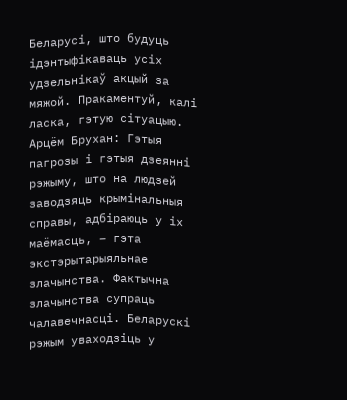Беларусі, што будуць ідэнтыфікаваць усіх удзельнікаў акцый за мяжой. Пракаментуй, калі ласка, гэтую сітуацыю.
Арцём Брухан: Гэтыя пагрозы і гэтыя дзеянні рэжыму, што на людзей заводзяць крымінальныя справы, адбіраюць у іх маёмасць, – гэта экстэрытарыяльнае злачынства. Фактычна злачынства супраць чалавечнасці. Беларускі рэжым уваходзіць у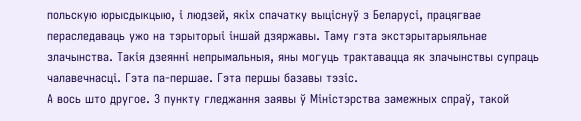польскую юрысдыкцыю, і людзей, якіх спачатку выціснуў з Беларусі, працягвае пераследаваць ужо на тэрыторыі іншай дзяржавы. Таму гэта экстэрытарыяльнае злачынства. Такія дзеянні непрымальныя, яны могуць трактавацца як злачынствы супраць чалавечнасці. Гэта па-першае. Гэта першы базавы тэзіс.
А вось што другое. З пункту гледжання заявы ў Міністэрства замежных спраў, такой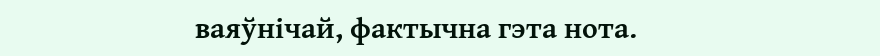ваяўнічай, фактычна гэта нота.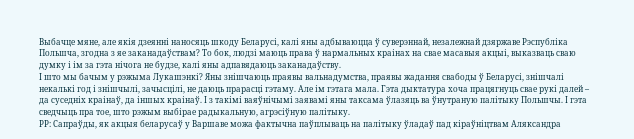Выбачце мяне, але якія дзеянні наносяць шкоду Беларусі, калі яны адбываюцца ў суверэннай, незалежнай дзяржаве Рэспубліка Польшча, згодна з яе заканадаўствам? То бок, людзі маюць права ў нармальных краінах на свае масавыя акцыі, выказваць сваю думку і ім за гэта нічога не будзе, калі яны адпавядаюць заканадаўству.
І што мы бачым у рэжыма Лукашэнкі? Яны знішчаюць праявы вальнадумства, праявы жадання свабоды ў Беларусі, знішчалі некалькі год і знішчылі, зачысцілі, не даюць прарасці гэтаму. Але ім гэтага мала. Гэта дыктатура хоча працягнуць свае рукі далей – да суседніх краінаў, да іншых краінаў. І з такімі ваяўнічымі заявамі яны таксама ўлазяць ва ўнутраную палітыку Польшчы. І гэта сведчыць пра тое, што рэжым выбірае радыкальную, агрэсіўную палітыку.
РР: Сапраўды, як акцыя беларусаў у Варшаве можа фактычна паўплываць на палітыку ўладаў пад кіраўніцтвам Аляксандра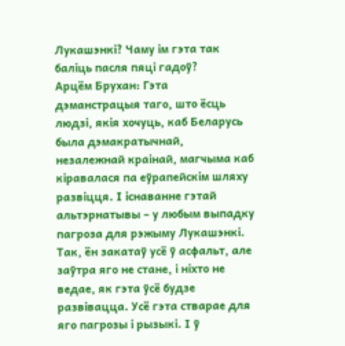Лукашэнкі? Чаму ім гэта так баліць пасля пяці гадоў?
Арцём Брухан: Гэта дэманстрацыя таго, што ёсць людзі, якія хочуць, каб Беларусь была дэмакратычнай, незалежнай краінай, магчыма каб кіравалася па еўрапейскім шляху развіцця. І існаванне гэтай альтэрнатывы – у любым выпадку пагроза для рэжыму Лукашэнкі. Так, ён закатаў усё ў асфальт, але заўтра яго не стане, і ніхто не ведае, як гэта ўсё будзе развівацца. Усё гэта стварае для яго пагрозы і рызыкі. І ў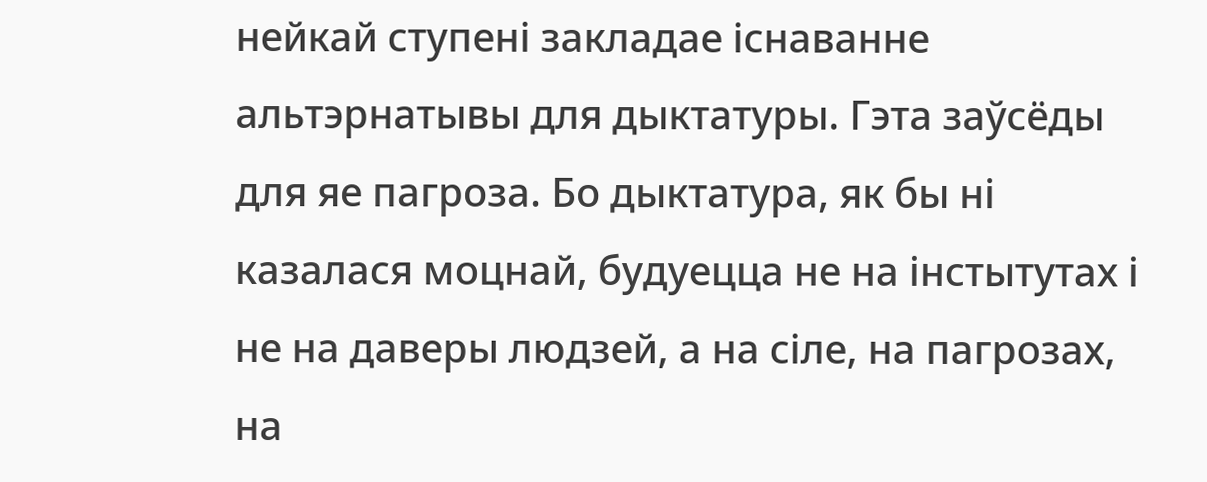нейкай ступені закладае існаванне альтэрнатывы для дыктатуры. Гэта заўсёды для яе пагроза. Бо дыктатура, як бы ні казалася моцнай, будуецца не на інстытутах і не на даверы людзей, а на сіле, на пагрозах, на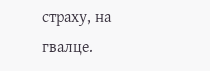страху, на гвалце.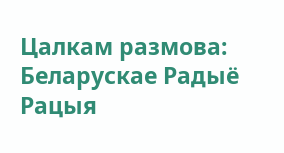Цалкам размова:
Беларускае Радыё Рацыя